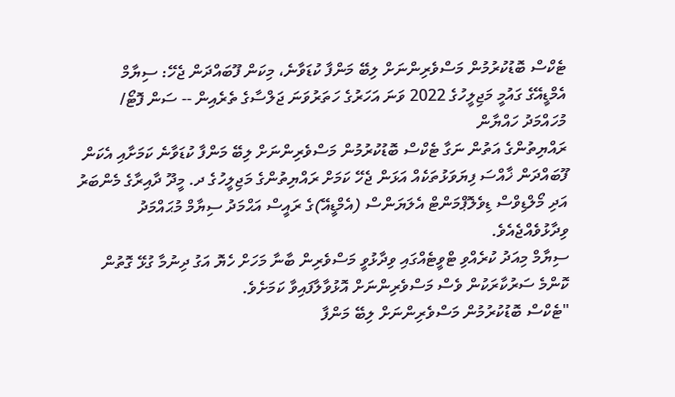ޓެކްސް ބޮޑުކުރުމުން މަސްވެރިންނަށް ލިބޭ މަންފާ ކުޑަވާނެ، މިކަން ފޫބައްދަން ޖެހޭ: ސިޔާމް
އެމްޑީއޭގެ ގައުމީ މަޖިލީހުގެ 2022 ވަނަ އަހަރުގެ ހަތަރުވަނަ ޖަލްސާގެ ތެރެއިން -- ސަން ފޮޓޯ/ މުހައްމަދު ހައްޔާން
ރައްޔިތުންގެ އަތުން ނަގާ ޓެކްސް ބޮޑުކުރުމުން މަސްވެރިންނަށް ލިބޭ މަންފާ ކުޑަވާނެ ކަމަށާއި އެކަން ފޫބައްދަން ޚާއްސަ ފިޔަވަޅުތަކެއް އަޅަން ޖެހޭ ކަމަށް ރައްޔިތުންގެ މަޖިލީހުގެ ދ. މީދޫ ދާއިރާގެ މެންބަރު އަދި މޯލްޑިވްސް ޑިވެލޮޕްމަންޓް އެލަޔަންސް (އެމްޑީއޭ)ގެ ރައީސް އަޙްމަދު ސިޔާމް މުޙައްމަދު ވިދާޅުވެއްޖެއެވެ.
ސިޔާމް މިއަދު ކުރެއްވި ޓްވީޓެއްގައި ވިދާޅުވީ މަސްވެރިން ބާނާ މަހަށް ހެޔޮ އަގު ދިނުމާ ގުޅޭ ގޮތުން ކޮންމެ ސަރުކާރަކުން ވެސް މަސްވެރިންނަށް އޮޅުވާލާފައިވާ ކަމަށެވެ.
"ޓެކްސް ބޮޑުކުރުމުން މަސްވެރިންނަށް ލިބޭ މަންފާ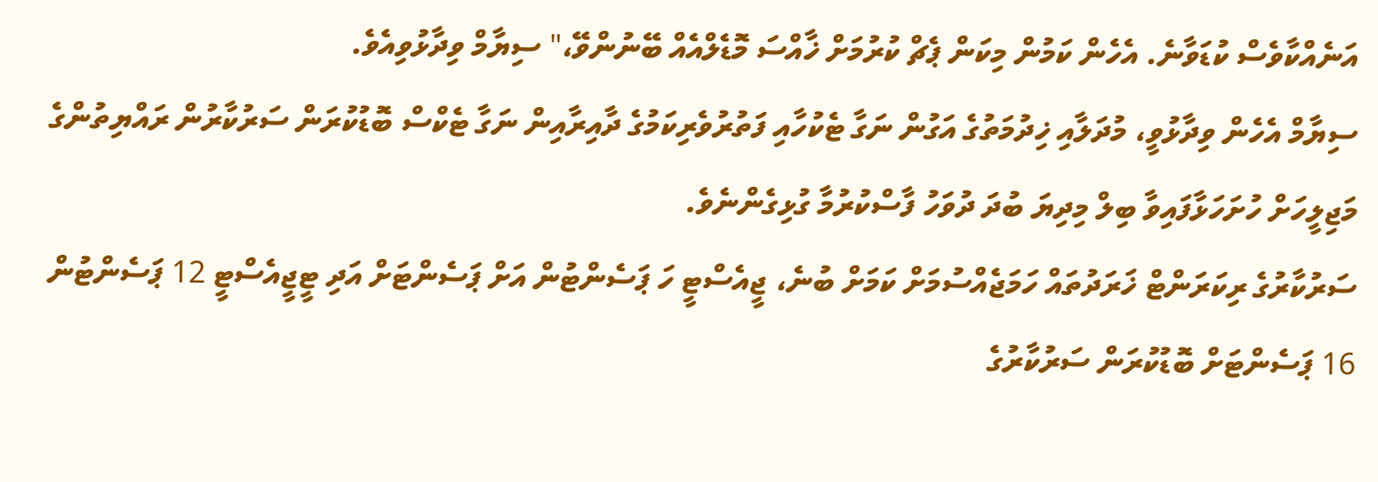އަނެއްކާވެސް ކުޑަވާނެ. އެހެން ކަމުން މިކަން ޕެޗް ކުރުމަށް ޚާއްސަ މޮޑެލްއެއް ބޭނުންވޭ،" ސިޔާމް ވިދާޅުވިއެވެ.
ސިޔާމް އެހެން ވިދާޅުވީ، މުދަލާއި ޚިދުމަތުގެ އަގުން ނަގާ ޓެކުހާއި ފަތުރުވެރިކަމުގެ ދާއިރާއިން ނަގާ ޓެކްސް ބޮޑުކުރަން ސަރުކާރުން ރައްޔިތުންގެ މަޖިލީހަށް ހުށަހަޅާފައިވާ ބިލް މިދިޔަ ބުދަ ދުވަހު ފާސްކުރުމާ ގުޅިގެންނެވެ.
ސަރުކާރުގެ ރިކަރަންޓް ޚަރަދުތައް ހަމަޖެއްސުމަށް ކަމަށް ބުނެ، ޖީއެސްޓީ ހަ ޕަސެންޓުން އަށް ޕަސެންޓަށް އަދި ޓީޖީއެސްޓީ 12 ޕަސެންޓުން 16 ޕަސެންޓަށް ބޮޑުކުރަން ސަރުކާރުގެ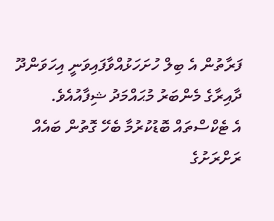ފަރާތުން އެ ބިލް ހުށަހަޅުއްވާފައިވަނީ އިހަވަންދޫ ދާއިރާގެ މެންބަރު މުޙައްމަދު ޝިފާއުއެވެ.
އެ ޓެކްސްތައް ބޮޑުކުރުމާ ބެހޭ ގޮތުން ބައެއް ރަށްރަށުގެ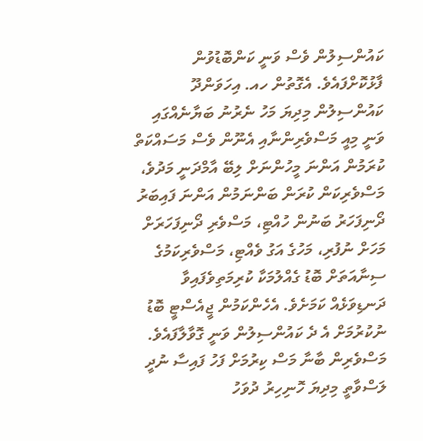ކައުންސިލުން ވެސް ވަނީ ކަންބޮޑުވުން ފާޅުކޮށްފައެވެ. އެގޮތުން ހއ. އިހަވަންދޫ ކައުންސިލުން މިދިޔަ މަހު ނެރުނު ބަޔާނެއްގައި ވަނީ މިއީ މަސްވެރިންނާއި އެނޫން ވެސް މަސައްކަތް ކުރަމުން އަންނަ މީހުންނަށް ލިބޭ އާމްދަނީ މަދުވެ، މަސްވެރިކަން ކުރަން ބަންނަމުން އަންނަ ފައިބަރު ދޯނިފަހަރު ބަނުން ހުއްޓި، މަސްވެރި ދޯނިފަހަރަށް މަހަށް ނުފުރި، މަހުގެ އަގު ވެއްޓި، މަސްވެރިކަމުގެ ސިނާއަތަށް ބޮޑު ގެއްލުމަކާ ކުރިމަތިވެފައިވާ ދަނޑިވަޅެއް ކަމަށެވެ. އެހެންކަމުން ޖީއެސްޓީ ބޮޑު ނުކުރުމަށް އެ ދެ ކައުންސިލުން ވަނީ ގޮވާލާފައެވެ.
މަސްވެރިން ބާނާ މަސް ކިރުމަށް ފަހު ފައިސާ ނުދީ ލަސްވާތީ މިދިޔަ ހޮނިހިރު ދުވަހު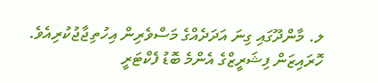ލ. މާންދޫގައި ގިނަ އަދަދެއްގެ މަސްވެރިން އިހުތިޖާޖުކުރިއެވެ.
ހޮރައިޒަން ފިޝަރީޒްގެ އެންމެ ބޮޑު ފެކްޓަރީ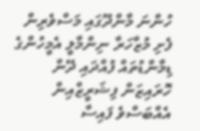ހުންނަ މާންދޫގައި މަސްވެރިން ފެށި މުޒާހަރާ ނިންމާލީ އެމީހުންގެ ޑިމާންޑުތައް ފުއްދައި ދޭން ހޮރައިޒަން ފިޝަރީޒްއިން އެއްބަސްވެ ފައިސާ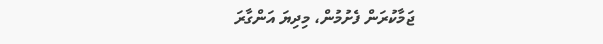ޖަމާކުރަން ފެށުމުން، މިދިޔަ އަންގާރަ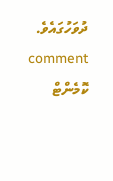ދުވަހުގައެވެ.
comment ކޮމެންޓް